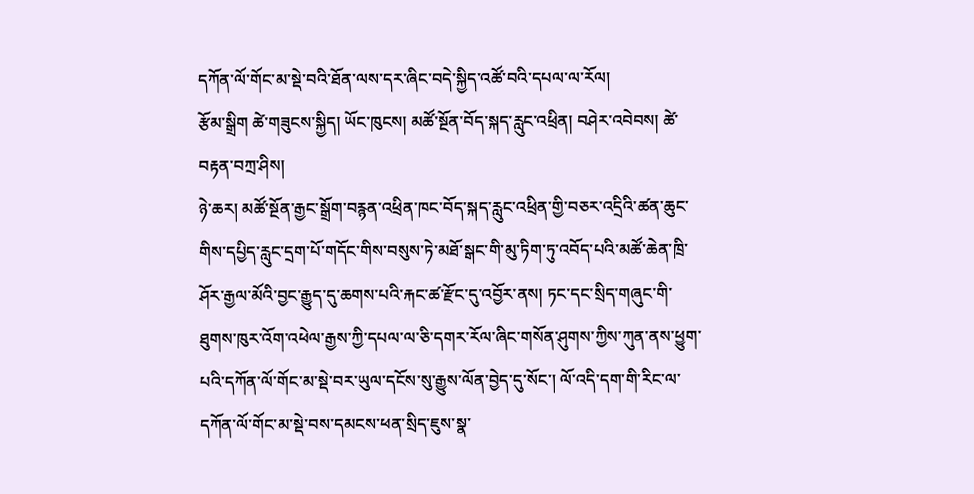དཀོན་ལོ་གོང་མ་སྡེ་བའི་ཐོན་ལས་དར་ཞིང་བདེ་སྐྱིད་འཚོ་བའི་དཔལ་ལ་རོལ།
རྩོམ་སྒྲིག ཚེ་གཟུངས་སྐྱིད། ཡོང་ཁུངས། མཚོ་སྔོན་བོད་སྐད་རླུང་འཕྲིན། བཤེར་འབེབས། ཚེ་བརྟན་བཀྲ་ཤིས།
ཉེ་ཆར། མཚོ་སྔོན་རྒྱང་སྒྲོག་བརྙན་འཕྲིན་ཁང་བོད་སྐད་རླུང་འཕྲིན་གྱི་བཅར་འདྲིའི་ཚན་ཆུང་གིས་དཔྱིད་རླུང་དྲག་པོ་གདོང་གིས་བསུས་ཏེ་མཐོ་སྒང་གི་མུ་ཏིག་ཏུ་འབོད་པའི་མཚོ་ཆེན་ཁྲི་ཤོར་རྒྱལ་མོའི་བྱང་རྒྱུད་དུ་ཆགས་པའི་རྐང་ཚ་རྫོང་དུ་འབྱོར་ནས། ཏང་དང་སྲིད་གཞུང་གི་ཐུགས་ཁུར་འོག་འཕེལ་རྒྱས་ཀྱི་དཔལ་ལ་ཅི་དགར་རོལ་ཞིང་གསོན་ཤུགས་ཀྱིས་ཀུན་ནས་ཕྱུག་པའི་དཀོན་ལོ་གོང་མ་སྡེ་བར་ཡུལ་དངོས་སུ་རྒྱུས་ལོན་བྱེད་དུ་སོང་། ལོ་འདི་དག་གི་རིང་ལ་དཀོན་ལོ་གོང་མ་སྡེ་བས་དམངས་ཕན་སྲིད་ཇུས་སྣ་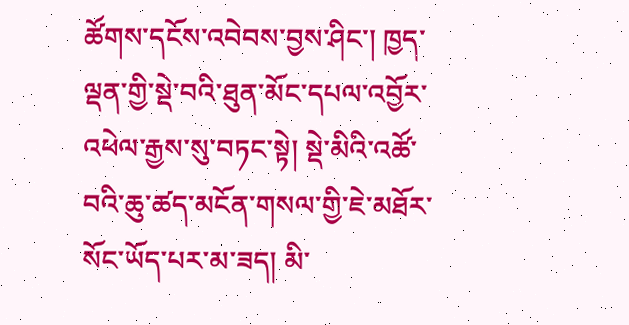ཚོགས་དངོས་འབེབས་བྱས་ཤིང་། ཁྱད་ལྡན་གྱི་སྡེ་བའི་ཐུན་མོང་དཔལ་འབྱོར་འཕེལ་རྒྱས་སུ་བཏང་སྟེ། སྡེ་མིའི་འཚོ་བའི་ཆུ་ཚད་མངོན་གསལ་གྱི་ཇེ་མཐོར་སོང་ཡོད་པར་མ་ཟད། མི་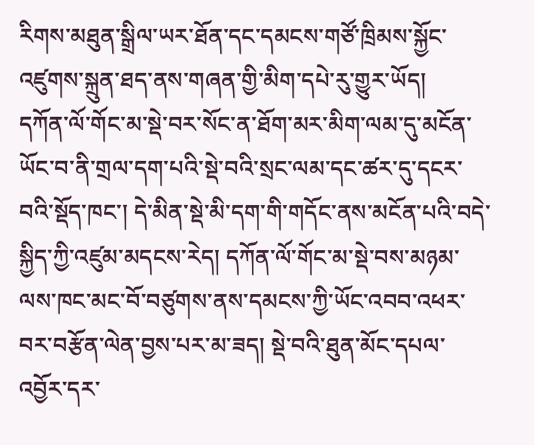རིགས་མཐུན་སྒྲིལ་ཡར་ཐོན་དང་དམངས་གཙོ་ཁྲིམས་སྐྱོང་འཛུགས་སྐྲུན་ཐད་ནས་གཞན་གྱི་མིག་དཔེ་རུ་གྱུར་ཡོད།
དཀོན་ལོ་གོང་མ་སྡེ་བར་སོང་ན་ཐོག་མར་མིག་ལམ་དུ་མངོན་ཡོང་བ་ནི་གྲལ་དག་པའི་སྡེ་བའི་སྲང་ལམ་དང་ཚར་དུ་དངར་བའི་སྡོད་ཁང་། དེ་མིན་སྡེ་མི་དག་གི་གདོང་ནས་མངོན་པའི་བདེ་སྐྱིད་ཀྱི་འཛུམ་མདངས་རེད། དཀོན་ལོ་གོང་མ་སྡེ་བས་མཉམ་ལས་ཁང་མང་བོ་བཙུགས་ནས་དམངས་ཀྱི་ཡོང་འབབ་འཕར་བར་བརྩོན་ལེན་བྱས་པར་མ་ཟད། སྡེ་བའི་ཐུན་མོང་དཔལ་འབྱོར་དར་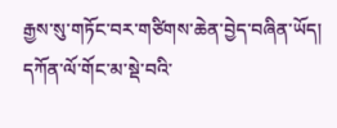རྒྱས་སུ་གཏོང་བར་གཙིགས་ཆེན་བྱེད་བཞིན་ཡོད། དཀོན་ལོ་གོང་མ་སྡེ་བའི་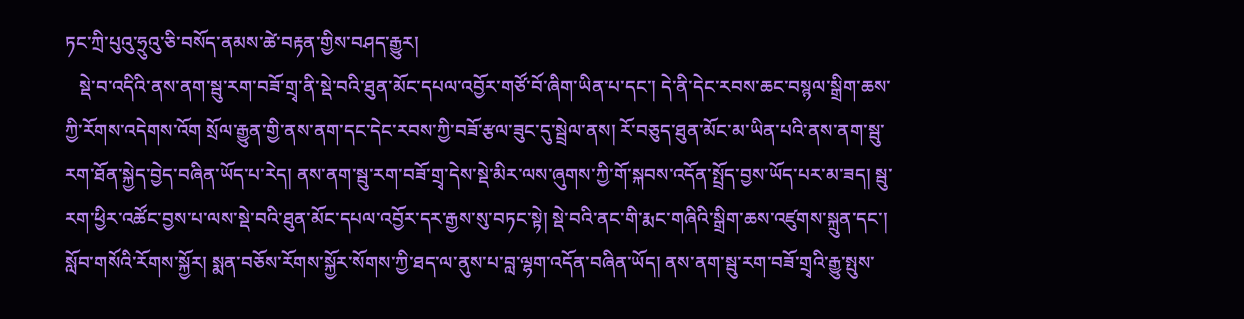ཏང་ཀྲི་པུའུ་ཧྲུའུ་ཅི་བསོད་ནམས་ཚེ་བརྟན་གྱིས་བཤད་རྒྱུར།
   སྡེ་བ་འདིའི་ནས་ནག་སྦུ་རག་བཟོ་གྲྭ་ནི་སྡེ་བའི་ཐུན་མོང་དཔལ་འབྱོར་གཙོ་བོ་ཞིག་ཡིན་པ་དང་། དེ་ནི་དེང་རབས་ཆང་བསྙལ་སྒྲིག་ཆས་ཀྱི་རོགས་འདེགས་འོག སྲོལ་རྒྱུན་གྱི་ནས་ནག་དང་དེང་རབས་ཀྱི་བཟོ་རྩལ་ཟུང་དུ་སྦྲེལ་ནས། རོ་བཅུད་ཐུན་མོང་མ་ཡིན་པའི་ནས་ནག་སྦུ་རག་ཐོན་སྐྱེད་བྱེད་བཞིན་ཡོད་པ་རེད། ནས་ནག་སྦུ་རག་བཟོ་གྲྭ་དེས་སྡེ་མིར་ལས་ཞུགས་ཀྱི་གོ་སྐབས་འདོན་སྤྲོད་བྱས་ཡོད་པར་མ་ཟད། སྦུ་རག་ཕྱིར་འཚོང་བྱས་པ་ལས་སྡེ་བའི་ཐུན་མོང་དཔལ་འབྱོར་དར་རྒྱས་སུ་བཏང་སྟེ། སྡེ་བའི་ནང་གི་རྨང་གཞིའི་སྒྲིག་ཆས་འཛུགས་སྐྲུན་དང་། སློབ་གསོའི་རོགས་སྐྱོར། སྨན་བཅོས་རོགས་སྐྱོར་སོགས་ཀྱི་ཐད་ལ་ནུས་པ་བླ་ལྷག་འདོན་བཞིན་ཡོད། ནས་ནག་སྦུ་རག་བཟོ་གྲྭའི་རྒྱུ་སྤུས་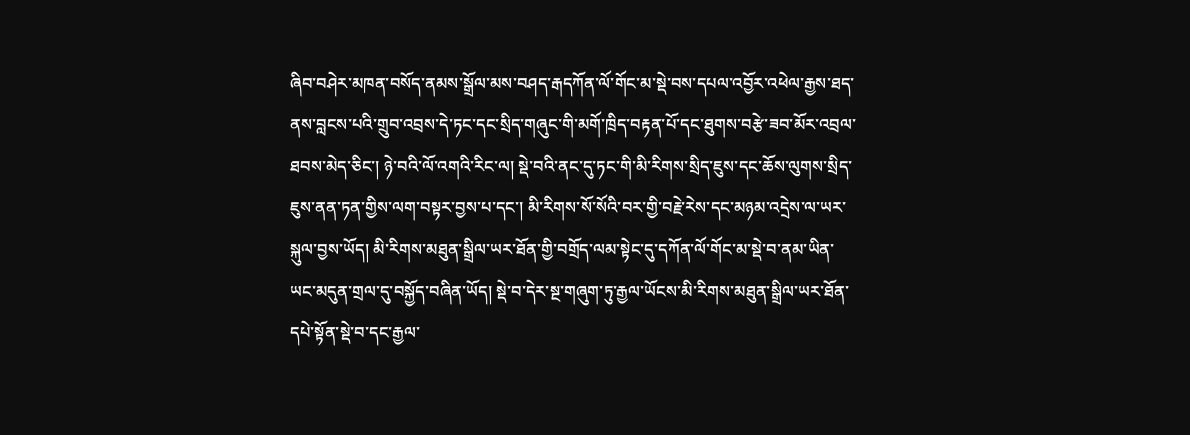ཞིབ་བཤེར་མཁན་བསོད་ནམས་སྒྲོལ་མས་བཤད་རྒདཀོན་ལོ་གོང་མ་སྡེ་བས་དཔལ་འབྱོར་འཕེལ་རྒྱས་ཐད་ནས་བླངས་པའི་གྲུབ་འབྲས་དེ་ཏང་དང་སྲིད་གཞུང་གི་མགོ་ཁྲིད་བརྟན་པོ་དང་ཐུགས་བརྩེ་ཟབ་མོར་འབྲལ་ཐབས་མེད་ཅིང་། ཉེ་བའི་ལོ་འགའི་རིང་ལ། སྡེ་བའི་ནང་དུ་ཏང་གི་མི་རིགས་སྲིད་ཇུས་དང་ཆོས་ལུགས་སྲིད་ཇུས་ནན་ཏན་གྱིས་ལག་བསྟར་བྱས་པ་དང་། མི་རིགས་སོ་སོའི་བར་གྱི་བརྗེ་རེས་དང་མཉམ་འདྲེས་ལ་ཡར་སྐུལ་བྱས་ཡོད། མི་རིགས་མཐུན་སྒྲིལ་ཡར་ཐོན་གྱི་བགྲོད་ལམ་སྟེང་དུ་དཀོན་ལོ་གོང་མ་སྡེ་བ་ནམ་ཡིན་ཡང་མདུན་གྲལ་དུ་བསྐྱོད་བཞིན་ཡོད། སྡེ་བ་དེར་སྔ་གཞུག་ཏུ་རྒྱལ་ཡོངས་མི་རིགས་མཐུན་སྒྲིལ་ཡར་ཐོན་དཔེ་སྟོན་སྡེ་བ་དང་རྒྱལ་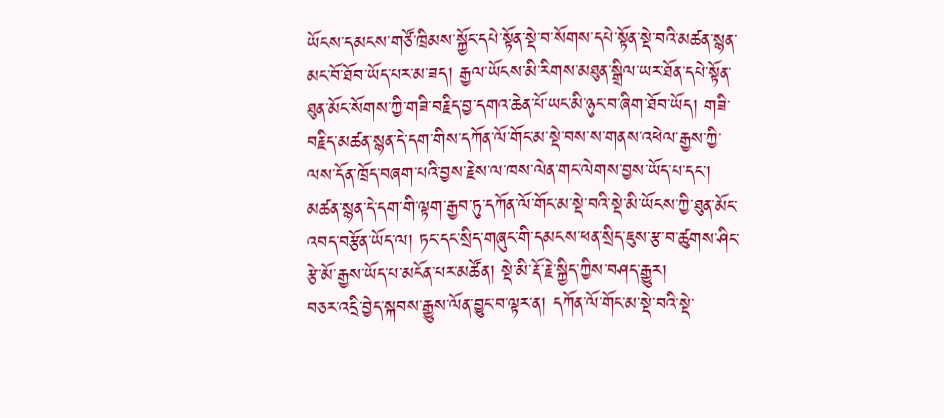ཡོངས་དམངས་གཙོ་ཁྲིམས་སྐྱོང་དཔེ་སྟོན་སྡེ་བ་སོགས་དཔེ་སྟོན་སྡེ་བའི་མཚན་སྙན་མང་བོ་ཐོབ་ཡོད་པར་མ་ཟད། རྒྱལ་ཡོངས་མི་རིགས་མཐུན་སྒྲིལ་ཡར་ཐོན་དཔེ་སྟོན་ཐུན་མོང་སོགས་ཀྱི་གཟི་བརྗིད་བྱ་དགའ་ཆེན་པོ་ཡང་མི་ཉུང་བ་ཞིག་ཐོབ་ཡོད། གཟི་བརྗིད་མཚན་སྙན་དེ་དག་གིས་དཀོན་ལོ་གོང་མ་སྡེ་བས་ས་གནས་འཕེལ་རྒྱས་ཀྱི་ལས་དོན་ཁྲོད་བཞག་པའི་བྱས་རྗེས་ལ་ཁས་ལེན་གང་ལེགས་བྱས་ཡོད་པ་དང་། མཚན་སྙན་དེ་དག་གི་ལྟག་རྒྱབ་ཏུ་དཀོན་ལོ་གོང་མ་སྡེ་བའི་སྡེ་མི་ཡོངས་ཀྱི་ཐུན་མོང་འབད་བརྩོན་ཡོད་ལ། ཏང་དང་སྲིད་གཞུང་གི་དམངས་ཕན་སྲིད་ཇུས་རྩ་བ་ཚུགས་ཤིང་རྩེ་མོ་རྒྱས་ཡོད་པ་མངོན་པར་མཚོན། སྡེ་མི་རྡོ་རྗེ་སྐྱིད་ཀྱིས་བཤད་རྒྱུར།
བཅར་འདྲི་བྱེད་སྐབས་རྒྱུས་ལོན་བྱུང་བ་ལྟར་ན། དཀོན་ལོ་གོང་མ་སྡེ་བའི་སྡེ་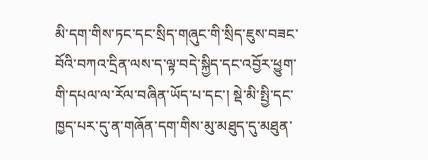མི་དག་གིས་ཏང་དང་སྲིད་གཞུང་གི་སྲིད་ཇུས་བཟང་བོའི་བཀའ་དྲིན་ལས་ད་ལྟ་བདེ་སྐྱིད་དང་འབྱོར་ཕྱུག་གི་དཔལ་ལ་རོལ་བཞིན་ཡོད་པ་དང་། སྡེ་མི་སྤྱི་དང་ཁྱད་པར་དུ་ན་གཞོན་དག་གིས་མུ་མཐུད་དུ་མཐུན་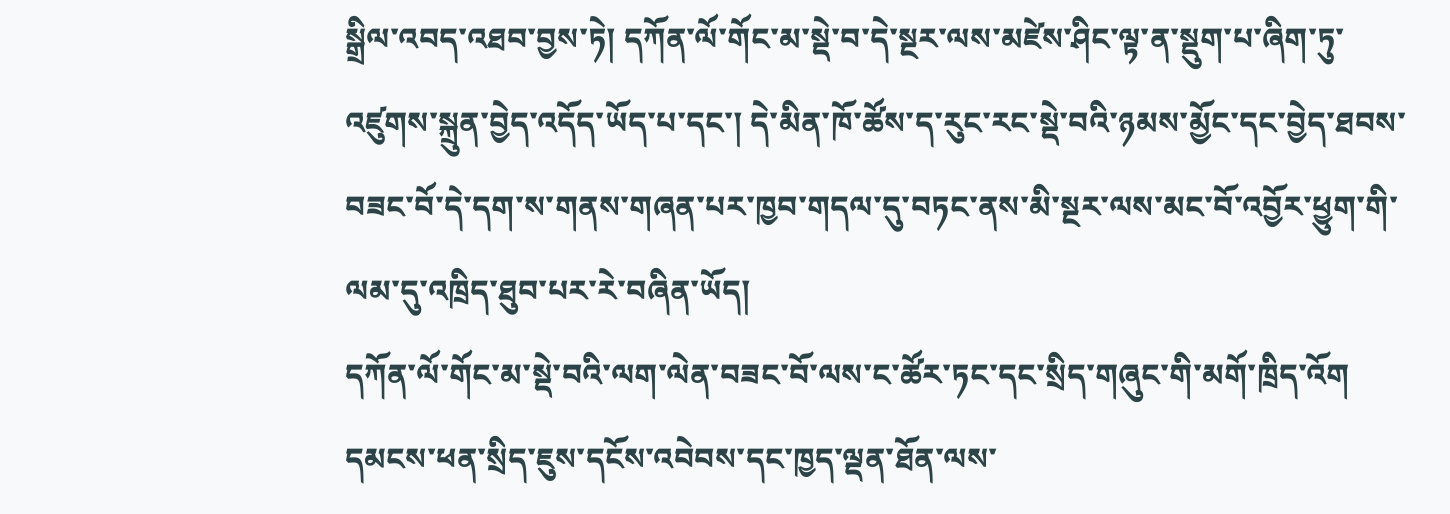སྒྲིལ་འབད་འཐབ་བྱས་ཏེ། དཀོན་ལོ་གོང་མ་སྡེ་བ་དེ་སྔར་ལས་མཛེས་ཤིང་ལྟ་ན་སྡུག་པ་ཞིག་ཏུ་འཛུགས་སྐྲུན་བྱེད་འདོད་ཡོད་པ་དང་། དེ་མིན་ཁོ་ཚོས་ད་རུང་རང་སྡེ་བའི་ཉམས་མྱོང་དང་བྱེད་ཐབས་བཟང་བོ་དེ་དག་ས་གནས་གཞན་པར་ཁྱབ་གདལ་དུ་བཏང་ནས་མི་སྔར་ལས་མང་བོ་འབྱོར་ཕྱུག་གི་ལམ་དུ་འཁྲིད་ཐུབ་པར་རེ་བཞིན་ཡོད།
དཀོན་ལོ་གོང་མ་སྡེ་བའི་ལག་ལེན་བཟང་བོ་ལས་ང་ཚོར་ཏང་དང་སྲིད་གཞུང་གི་མགོ་ཁྲིད་འོག དམངས་ཕན་སྲིད་ཇུས་དངོས་འབེབས་དང་ཁྱད་ལྡན་ཐོན་ལས་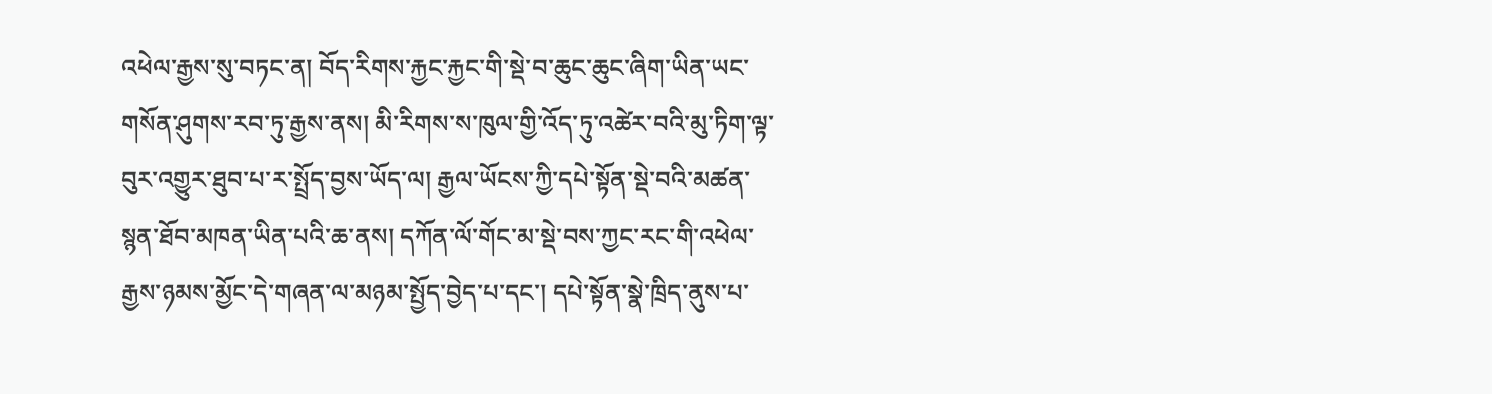འཕེལ་རྒྱས་སུ་བཏང་ན། བོད་རིགས་རྐྱང་རྐྱང་གི་སྡེ་བ་ཆུང་ཆུང་ཞིག་ཡིན་ཡང་གསོན་ཤུགས་རབ་ཏུ་རྒྱས་ནས། མི་རིགས་ས་ཁུལ་གྱི་འོད་ཏུ་འཚེར་བའི་མུ་ཏིག་ལྟ་བུར་འགྱུར་ཐུབ་པ་ར་སྤྲོད་བྱས་ཡོད་ལ། རྒྱལ་ཡོངས་ཀྱི་དཔེ་སྟོན་སྡེ་བའི་མཚན་སྙན་ཐོབ་མཁན་ཡིན་པའི་ཆ་ནས། དཀོན་ལོ་གོང་མ་སྡེ་བས་ཀྱང་རང་གི་འཕེལ་རྒྱས་ཉམས་མྱོང་དེ་གཞན་ལ་མཉམ་སྤྱོད་བྱེད་པ་དང་། དཔེ་སྟོན་སྣེ་ཁྲིད་ནུས་པ་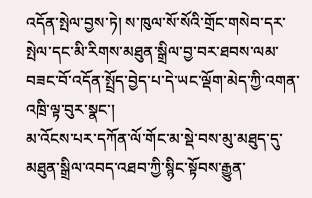འདོན་སྤེལ་བྱས་ཏེ། ས་ཁུལ་སོ་སོའི་གྲོང་གསེབ་དར་སྤེལ་དང་མི་རིགས་མཐུན་སྒྲིལ་བྱ་བར་ཐབས་ལམ་བཟང་བོ་འདོན་སྤྲོད་བྱེད་པ་དེ་ཡང་ལྡོག་མེད་ཀྱི་འགན་འཁྲི་ལྟ་བུར་སྣང་།
མ་འོངས་པར་དཀོན་ལོ་གོང་མ་སྡེ་བས་མུ་མཐུད་དུ་མཐུན་སྒྲིལ་འབད་འཐབ་ཀྱི་སྙིང་སྟོབས་རྒྱུན་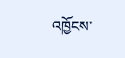འཁྱོངས་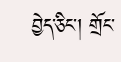བྱེད་ཅིང་། གྲོང་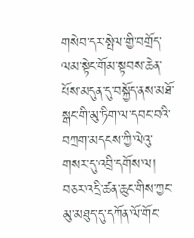གསེབ་དར་སྤེལ་གྱི་བགྲོད་ལམ་སྟེང་གོམ་སྟབས་ཆེན་པོས་མདུན་དུ་བསྐྱོད་ནས་མཐོ་སྒང་གི་མུ་ཏིག་ལ་དབང་བའི་བཀྲག་མདངས་ཀྱི་ལེའུ་གསར་དུ་འབྲི་དགོས་ལ། བཅར་འདྲི་ཚན་ཆུང་གིས་ཀྱང་མུ་མཐུད་དུ་དཀོན་ལོ་གོང་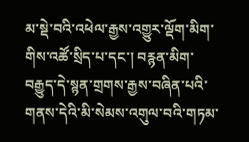མ་སྡེ་བའི་འཕེལ་རྒྱས་འགྱུར་ལྡོག་མིག་གིས་འཚོ་སྲིད་པ་དང་། བརྙན་མིག་བརྒྱུད་དེ་སྙན་གྲགས་རྒྱས་བཞིན་པའི་གནས་དེའི་མི་སེམས་འགུལ་བའི་གཏམ་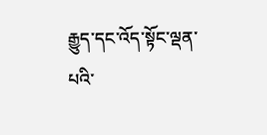རྒྱུད་དང་འོད་སྟོང་ལྡན་པའི་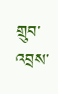གྲུབ་འབྲས་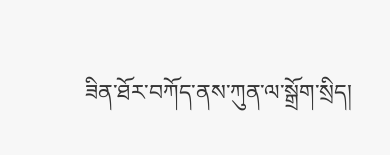ཟིན་ཐོར་བཀོད་ནས་ཀུན་ལ་སྒྲོག་སྲིད།